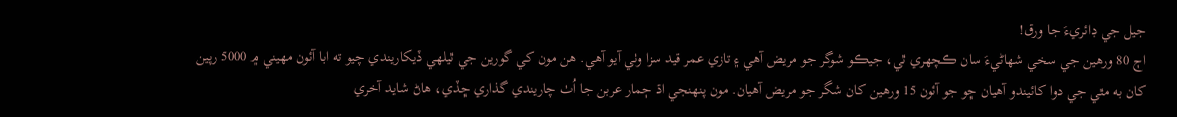جيل جي ڊائريءَ جا ورق!
اڄ 80 ورهين جي سخي شهاڻيءَ سان ڪچهري ٿي، جيڪو شوگر جو مريض آهي ۽ تازي عمر قيد سزا وٺي آيو آهي. هن مون کي گورين جي ٿيلهي ڏيکاريندي چيو ته ابا آئون مهيني ۾ 5000 رپين کان به مٿي جي دوا کائيندو آهيان ڇو جو آئون 15 ورهين کان شگر جو مريض آهيان. مون پنهنجي اڌ ڄمار عربن جا اُٺ چاريندي گذاري ڇڏي، هاڻ شايد آخري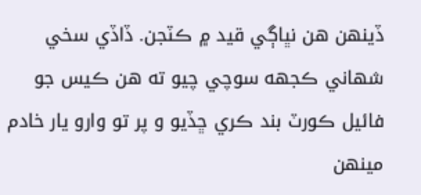ڏينهن هن نڀاڳي قيد ۾ ڪٽجن. ڏاڏي سخي شهاني ڪجھه سوچي چيو ته هن ڪيس جو فائيل ڪورٽ بند ڪري ڇڏيو و پر تو وارو يار خادم مينهن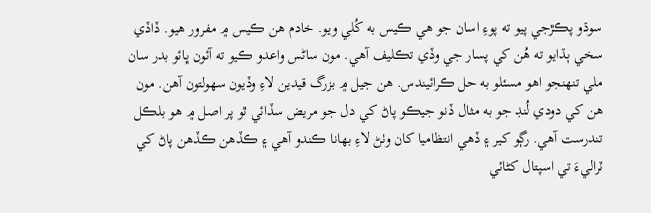سوڌو پڪڙجي پيو ته پوءِ اسان جو هي ڪيس به کُلي ويو. خادم هن ڪيس ۾ مفرور هيو. ڏاڏي سخي ٻڌايو ته هُن کي پسار جي وڏي تڪليف آهي. مون ساڻس واعدو ڪيو ته آئون ڀائو بدر سان ملي تنهنجو اهو مسئلو به حل ڪرائيندس. هن جيل ۾ بزرگ قيدين لاءِ وڏيون سهولتون آهن. مون هن کي دودي لُنڊ جو به مثال ڏنو جيڪو پاڻ کي دل جو مريض سڏائي ٿو پر اصل ۾ هو بلڪل تندرست آهي. رڳو کير ۽ ڏهي انتظاميا کان وٺڻ لاءِ بهانا ڪندو آهي ۽ ڪڏهن ڪڏهن پاڻ کي ٽراليءَ تي اسپتال کڻائي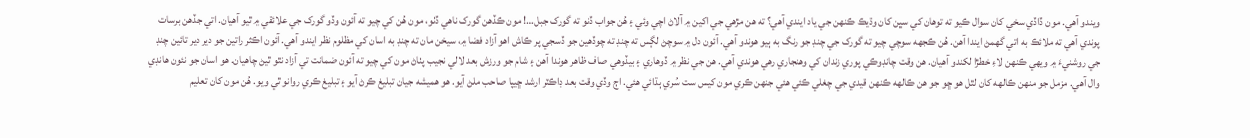ويندو آهي. مون ڏاڏي سخي کان سوال ڪيو ته توهان کي سڀن کان وڌيڪ ڪنهن جي ياد ايندي آهي؟ ته هن مڙهي جي اکين ۾ آلاڻ اچي وئي ۽ هُن جواب ڏنو ته گورک جبل…! مون ڪڏهن گورک ناهي ڏٺو، مون هُن کي چيو ته آئون وڏو گورک جي علائقي ۾ ٿيو آهيان. اتي جڏهن برسات پوندي آهي ته ملائڪ به اتي گھمڻ ايندا آهن. هُن ڪجھه سوچي چيو ته گورک جي چنڊ جو رنگ به ٻيو هوندو آهي. آئون دل ۾ سوچڻ لڳس ته چنڊ ته چوڏهين جو ڏسجي پر ڪاش اهو آزاد فضا ۾، سيخن مان ته چنڊ به اسان کي مظلوم نظر ايندو آهي. آئون اڪثر راتين جو دير دير تائين چنڊ جي روشنيءَ ۾ ويهي ڪنهن لاءِ خطڙا لکندو آهيان. هن وقت چانڊوڪي پوري زندان کي وهنجاري رهي هوندي آهي. هن جي نظر ۾ ڏوهاري ۽ بيڏوهي صاف ظاهر هوندا آهن ۽ شام جو ورزش بعد لالي نجيب پٺاڻ مون کي چيو ته آئون ضمانت تي آزاد نٿو ٿيڻ چاهيان. هو اسان جو نئون هانڊي وال آهي. مزمل جو منهن ڪالهه کان لٿل هو ڇو جو هن ڪالهه ڪنهن قيدي جي چغلي ڪئي هئي جنهن ڪري مون کيس ست سُري ٻڌائي هئي. اڄ وڏي وقت بعد ڊاڪٽر ارشد ڇيپا صاحب ملڻ آيو. هو هميشه جيان تبليغ ڪرڻ آيو ۽ تبليغ ڪري روانو ٿي ويو. هُن مون کان تعليم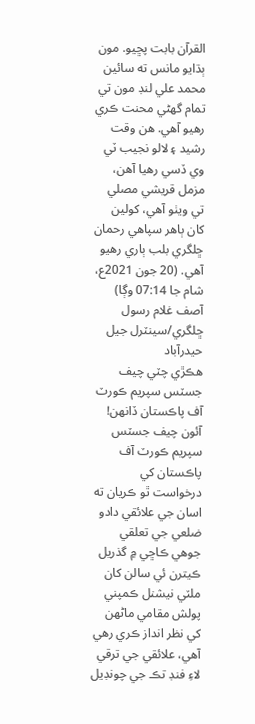القرآن بابت پڇيو. مون ٻڌايو مانس ته سائين محمد علي لنڊ مون تي تمام گھڻي محنت ڪري رهيو آهي. هن وقت رشيد ۽ لالو نجيب ٽي وي ڏسي رهيا آهن، مزمل قريشي مصلي تي ويٺو آهي، کولين کان ٻاهر سپاهي رحمان ڇلگري بلب ٻاري رهيو آهي. (20 جون 2021ع، شام جا 07:14 وڳا)
آصف غلام رسول ڇلگري/سينٽرل جيل حيدرآباد
هڪڙي چٽي چيف جسٽس سپريم ڪورٽ آف پاڪستان ڏانهن!
آئون چيف جسٽس سپريم ڪورٽ آف پاڪستان کي درخواست ٿو ڪريان ته اسان جي علائقي دادو ضلعي جي تعلقي جوهي ڪاڇي ۾ گذريل ڪيترن ئي سالن کان ملٽي نيشنل ڪمپني پولش مقامي ماڻهن کي نظر انداز ڪري رهي آهي، علائقي جي ترقي لاءِ فنڊ تڪ جي چونڊيل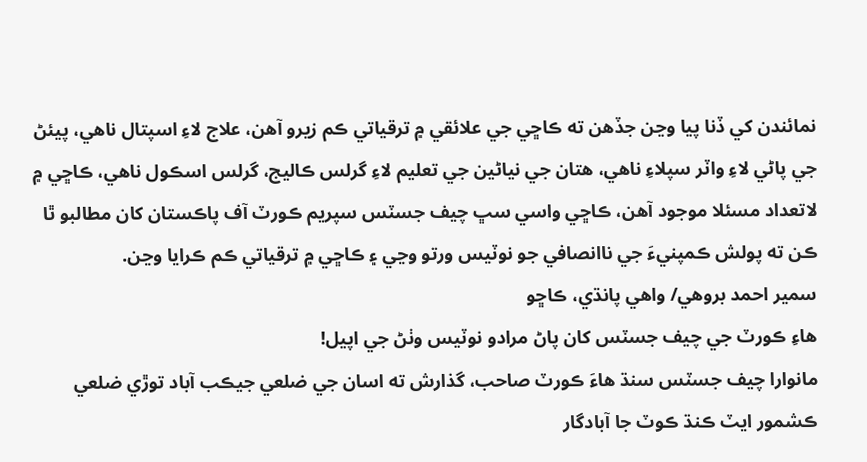نمائندن کي ڏنا پيا وڃن جڏهن ته ڪاڇي جي علائقي ۾ ترقياتي ڪم زيرو آهن، علاج لاءِ اسپتال ناهي، پيئڻ جي پاڻي لاءِ واٽر سپلاءِ ناهي، هتان جي نياڻين جي تعليم لاءِ گرلس ڪاليج، گرلس اسڪول ناهي، ڪاڇي ۾ لاتعداد مسئلا موجود آهن، ڪاڇي واسي سڀ چيف جسٽس سپريم ڪورٽ آف پاڪستان کان مطالبو ٿا ڪن ته پولش ڪمپنيءَ جي ناانصافي جو نوٽيس ورتو وڃي ۽ ڪاڇي ۾ ترقياتي ڪم ڪرايا وڃن.
سمير احمد بروهي/ واهي پانڌي، ڪاڇو
هاءِ ڪورٽ جي چيف جسٽس کان پاڻ مرادو نوٽيس وٺڻ جي اپيل!
مانوارا چيف جسٽس سنڌ ھاءَ ڪورٽ صاحب، گذارش ته اسان جي ضلعي جيڪب آباد توڙي ضلعي ڪشمور ايٽ ڪنڌ ڪوٽ جا آبادگار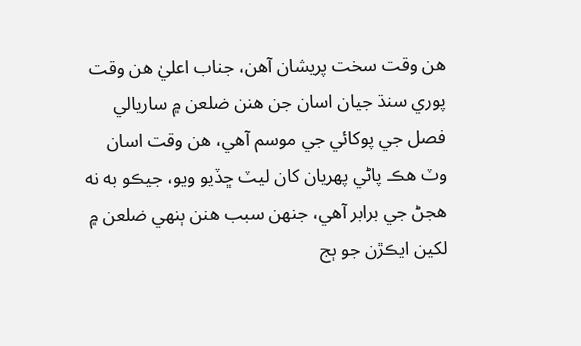هن وقت سخت پريشان آهن، جناب اعليٰ هن وقت پوري سنڌ جيان اسان جن هنن ضلعن ۾ ساريالي فصل جي پوکائي جي موسم آهي، هن وقت اسان وٽ هڪ پاڻي پهريان کان ليٽ ڇڏيو ويو، جيڪو به نه هجڻ جي برابر آهي، جنهن سبب هنن ٻنهي ضلعن ۾ لکين ايڪڙن جو ٻج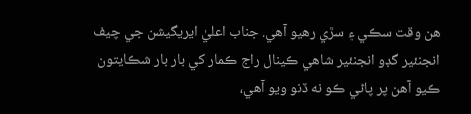ھن وقت سڪي ۽ سڙي رهيو آهي. جناب اعليٰ ايريگيشن جي چيف انجنئير گڊو انجنئير شاهي ڪينال راج ڪمار کي بار بار شڪايتون ڪيو آهن پر پاڻي ڪو نه ڏنو ويو آهي،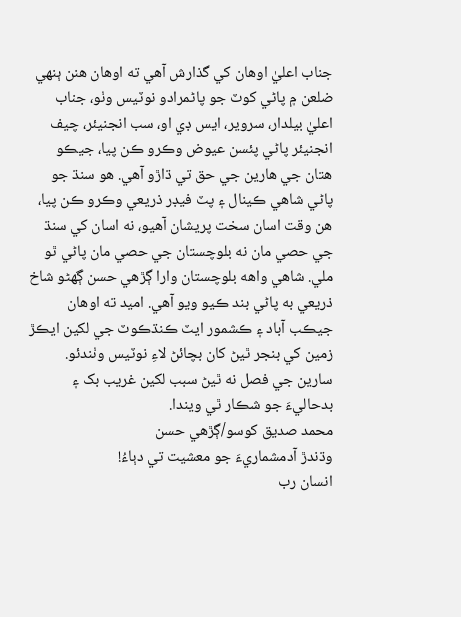جناب اعليٰ اوهان کي گذارش آهي ته اوهان هنن ٻنهي ضلعن ۾ پاڻي کوٽ جو پاڻمرادو نوٽيس وٺو، جناب اعليٰ بيلدار، سروير، ايس ڊي او، سب انجنيئر، چيف انجنيئر پاڻي پئسن عيوض وڪرو ڪن پيا، جيڪو هتان جي هارين جي حق تي ڌاڙو آهي. هو سنڌ جو پاڻي شاهي ڪينال ۽ پٽ فيڊر ذريعي وڪرو ڪن پيا، هن وقت اسان سخت پريشان آهيو، نه اسان کي سنڌ جي حصي مان نه بلوچستان جي حصي مان پاڻي ٿو ملي. شاهي واهه بلوچستان وارا ڳڙهي حسن ڳھڻو شاخ ذريعي به پاڻي بند ڪيو ويو آهي. اميد ته اوهان جيڪب آباد ۽ ڪشمور ايٽ ڪنڌڪوٽ جي لکين ايڪڙ زمين کي بنجر ٿيڻ کان بچائڻ لاءِ نوٽيس وٺندئو. سارين جي فصل نه ٿيڻ سبب لکين غريب بک ۽ بدحاليءَ جو شڪار ٿي ويندا.
محمد صديق کوسو/ڳڙھي حسن
وڌندڙ آدمشماريءَ جو معشيت تي دٻاءُ!
انسان رب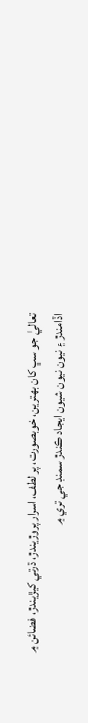تعاليٰ جو سڀ کان بهترين، خوبصورت، پر لطف، اسرار پروڙيندڙ، ڌرتي کيڙيندڙ، فضائن ۾ اڏامندڙ ۽ نيون نيون شيون ايجاد ڪندڙ سمنڊ جي تري ۾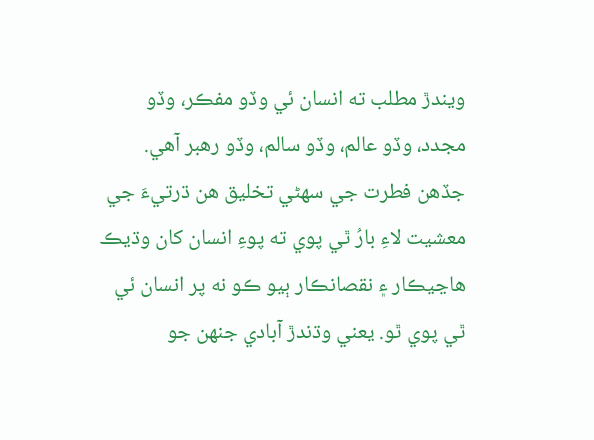ويندڙ مطلب ته انسان ئي وڏو مفڪر، وڏو مجدد، وڏو عالم، وڏو سالم، وڏو رهبر آهي. جڏهن فطرت جي سهڻي تخليق هن ڌرتيءَ جي معشيت لاءِ بارُ ٿي پوي ته پوءِ انسان کان وڌيڪ هاڃيڪار ۽ نقصانڪار ٻيو ڪو نه پر انسان ئي ٿي پوي ٿو. يعني وڌندڙ آبادي جنهن جو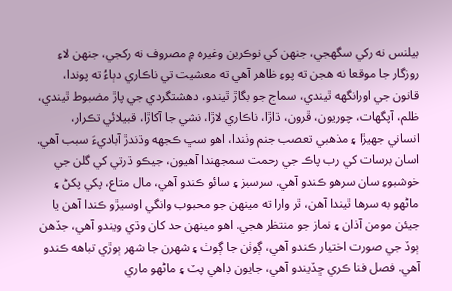بيلنس نه رکي سگهجي، جنهن کي نوڪرين وغيره ۾ مصروف نه رکجي، جنهن لاءِ روزگار جا موقعا نه هجن ته پوءِ ظاهر آهي ته معشيت تي ناڪاري دٻاءُ ته پوندا، قانون جي اورانگهه ٿيندي، سماج جو بگاڙ ٿيندو، دهشتگردي جي پاڙ مضبوط ٿيندي، ظلم، آپگھات، چوريون، ڦرون، ڌاڙا، ناڪاري لاڙا، نشي جا آکاڙا، قبيلائي تڪرار، انساني جھيڙا ۽ مذهبي تعصب جنم وٺندا، اهو سڀ ڪجهه وڌندڙ آباديءَ سبب آهي. اسان برسات کي رب پاڪ جي رحمت سمجهندا آهيون، جيڪو ڌرتي کي گلن جي خوشبوءِ سان سرهو ڪندو آهي. سرسبز ۽ سائو ڪندو آهي، مال متاع، پکي پکڻ ۽ ماڻهو به سرها ٿيندا آهن، ٿر وارا ته مينهن جو محبوب وانگي اوسيڙو ڪندا آهن يا جيئن مومن آذان ۽ نماز جو منتظر هجي. اهو مينهن حد کان وڌي ويندو آهي، جڏهن ٻوڏ جي صورت اختيار ڪندو آهي، ڳوٺن جا ڳوٺ ۽ شهرن جا شهر ٻوڙي تباهه ڪندو آهي. فصل فنا ڪري ڇڏيندو آهي، جايون ڊاهي پٽ ۽ ماڻهو ماري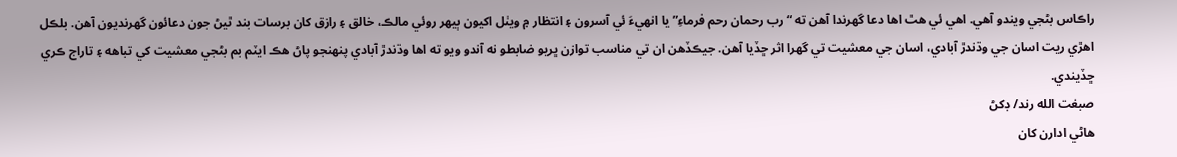راڪاس بڻجي ويندو آهي. اهي ئي هٿ اها دعا گهرندا آهن ته “رب رحمان رحم فرماءِ” يا انهيءَ ئي آسرون ۽ انتظار ۾ ويٺل اکيون ٻيهر روئي مالڪ، خالق ۽ رازق کان برسات بند ٿيڻ جون دعائون گهرنديون آهن. بلڪل اهڙي ريت اسان جي وڌندڙ آبادي، اسان جي معشيت تي گهرا اثر ڇڏيا آهن. جيڪڏهن ان تي مناسب توازن ڀريو ضابطو نه آندو ويو ته اها وڌندڙ آبادي پنهنجو پاڻ هڪ ايٽم بم بڻجي معشيت کي تباهه ۽ تاراج ڪري ڇڏيندي.
صبغت الله رند/ ڊکڻ
هاڻي ادارن کان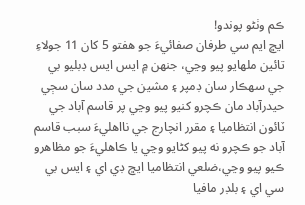ڪم وٺڻو پوندو!
ايڇ ايم سي طرفان صفائيءَ جو هفتو 5 کان 11 جولاءِ تائين ملهايو پيو وڃي، جنهن ۾ ايس ايس ڊبليو بي جي سهڪار سان ڊمپر ۽ مشين جي مدد سان سڄي حيدرآباد مان ڪچرو کنيو پيو وڃي پر قاسم آباد جي ٽائون انتظاميا ۽ مقرر انچارج جي نااهليءَ سبب قاسم آباد جو ڪچرو نه پيو کڻايو وڃي يا ڪاهليءَ جو مظاهرو ڪيو پيو وڃي،ضلعي انتظاميا ايڇ ڊي اي ۽ ايس بي سي اي ۽ بلڊر مافيا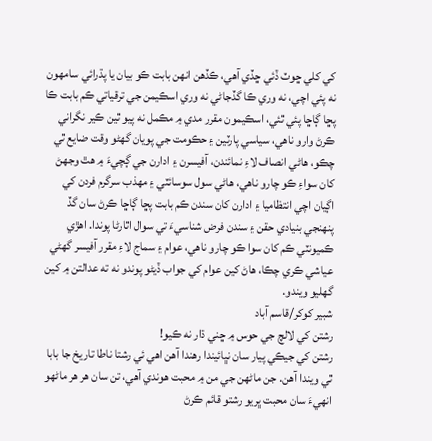کي کلي ڇوٽ ڏئي ڇڏي آهي، ڪڏهن انهن بابت ڪو بيان يا پڌرائي سامهون نه پئي اچي، نه وري ڪا گڏجاڻي نه وري اسڪيمن جي ترقياتي ڪم بابت ڪا پڇا ڳاڇا پئي ٿئي، اسڪيمون مقرر مدي ۾ مڪمل نه پيو ٿين ڪير نگراني ڪرڻ وارو ناهي، سياسي پارٽين ۽ حڪومت جي پويان گهڻو وقت ضايع ٿي چڪو، هاڻي انصاف لاءِ نمائندن، آفيسرن ۽ ادارن جي ڳچيءَ ۾ هٿ وجهڻ کان سواءِ ڪو چارو ناهي، هاڻي سول سوسائٽي ۽ مهذب سرگرم فردن کي اڳيان اچي انتظاميا ۽ ادارن کان سندن ڪم بابت پڇا ڳاڇا ڪرڻ سان گڏ پنهنجي بنيادي حقن ۽ سندن فرض شناسيءَ تي سوال اٿارڻا پوندا. اهڙي ڪميونٽي ڪم کان سوا ڪو چارو ناهي، عوام ۽ سماج لاءِ مقرر آفيسر گهڻي عياشي ڪري چڪا، هاڻ کين عوام کي جواب ڏيڻو پوندو نه ته عدالتن ۾ کين گهليو ويندو.
شبير کوکر/قاسم آباد
رشتن کي لالچ جي حوس ۾ ڇني ڌار نه ڪيو!
رشتن کي جيڪي پيار سان نڀائيندا رهندا آهن اهي ئي رشتا ناطا تاريخ جا بابا ٿي ويندا آهن. جن ماڻهن جي من ۾ محبت هوندي آهي، تن سان هر هر ماڻهو انهيءَ سان محبت ڀريو رشتو قائم ڪرڻ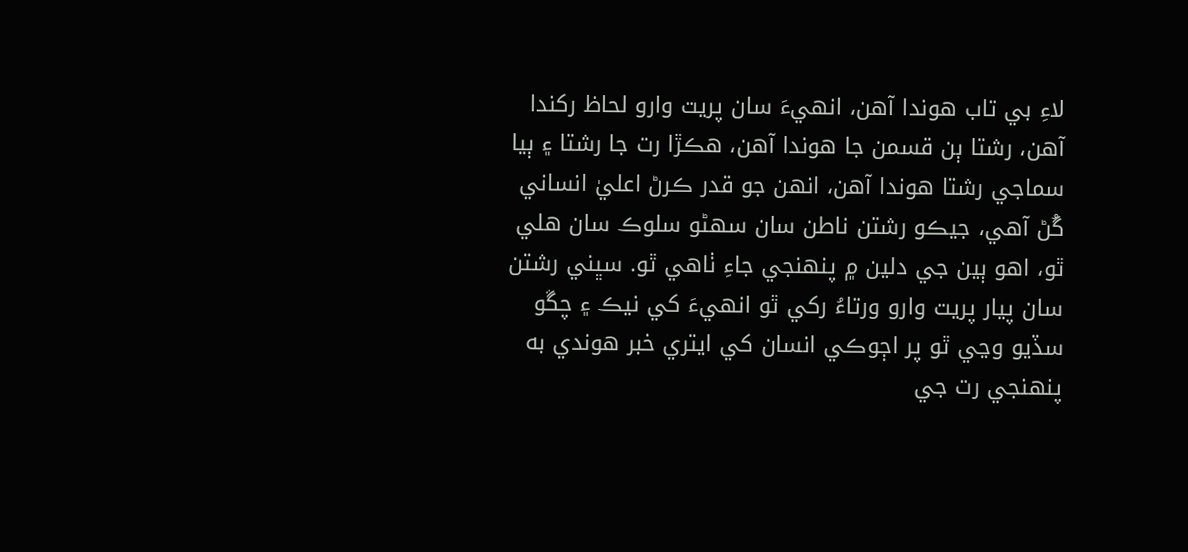لاءِ بي تاب هوندا آهن، انهيءَ سان پريت وارو لحاظ رکندا آهن، رشتا ٻن قسمن جا هوندا آهن، هڪڙا رت جا رشتا ۽ ٻيا سماجي رشتا هوندا آهن، انهن جو قدر ڪرڻ اعليٰ انساني گُڻ آهي، جيڪو رشتن ناطن سان سهڻو سلوڪ سان هلي ٿو، اهو ٻين جي دلين ۾ پنهنجي جاءِ ٺاهي ٿو. سڀني رشتن سان پيار پريت وارو ورتاءُ رکي ٿو انهيءَ کي نيڪ ۽ چڱو سڏيو وڃي ٿو پر اڄوڪي انسان کي ايتري خبر هوندي به پنهنجي رت جي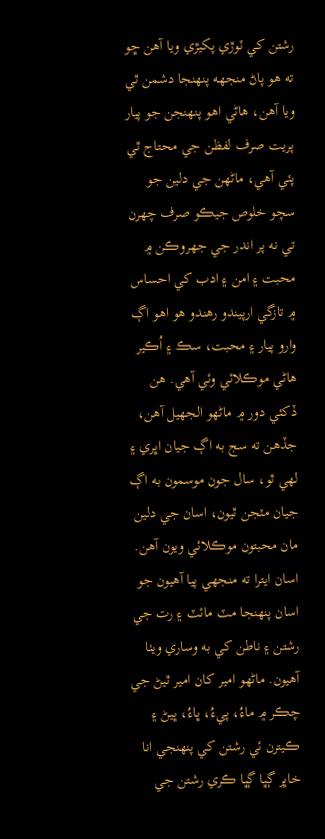رشتن کي ٽوڙي پکيڙي ويا آهن ڇو ته هو پاڻ منجھه پنهنجا دشمن ٿي ويا آهن، هاڻي اهو پنهنجن جو پيار پريت صرف لفظن جي محتاج ٿي پئي آهي، ماڻهن جي دلين جو سچو خلوص جيڪو صرف چهرن تي نه پر اندر جي جھروڪن ۾ محبت ۽ امن ۽ ادب کي احساس ۾ تازگي ارپيندو رهندو هو اهو اڳ وارو پيار ۽ محبت، سڪ ۽ اُڪير هاڻي موڪلائي وئي آهي. هن ڏکئي دور ۾ ماڻهو الجھيل آهن، جڏهن ته سج به اڳ جيان اڀري ۽ لهي ٿو، سال جون موسمون به اڳ جيان مٽجن ٿيون، اسان جي دلين مان محبتون موڪلائي ويون آهن. اسان ايترا ته منجھي پيا آهيون جو اسان پنهنجا مٽ مائٽ ۽ رت جي رشتن ۽ ناطن کي به وساري ويٺا آهيون. ماڻهو امير کان امير ٿيڻ جي چڪر ۾ ماءُ، پيءُ، ڀاءُ، ڀيڻ ۽ ڪيترن ئي رشتن کي پنهنجي انا خاڀر ڳڀا ڳڀا ڪري رشتن جي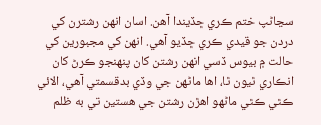سڃاڻپ ختم ڪري ڇڏيندا آهن. اسان انهن رشترن کي دردن جو قيدي ڪري ڇڏيو آهي. انهن کي مجبورين کي حالت ۾ بيوس ڏسي انهن رشتن کان پنهنجو ڪرڻ کان انڪاري ٿيون ٿا، اها ماڻهن جي وڏي بدقسمتي آهي، الائي ڪٿي ڪٿي ماڻهو اهڙن رشتن جي هستين تي به ظلم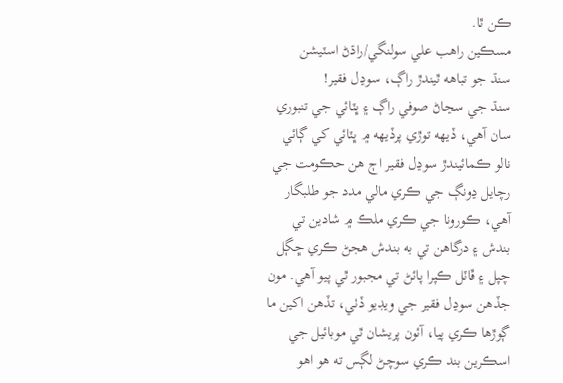ڪن ٿا.
مسڪين راهب علي سولنگي/راڌڻ اسٽيشن
سنڌ جو تباهه ٿيندڙ راڳ، سوڍل فقير!
سنڌ جي سڃاڻ صوفي راڳ ۽ ڀٽائي جي تنبوري سان آھي، ڏيھه توڙي پرڏيهه ۾ ڀٽائي کي ڳائي نالو ڪمائيندڙ سوڍل فقير اڄ ھن حڪومت جي رچايل ڍونڳ جي ڪري مالي مدد جو طلبگار آھي، ڪورونا جي ڪري ملڪ ۾ شادين تي بندش ۽ درگاهن تي به بندش ھجڻ ڪري ڇڳل چپل ۽ ڦاٽل ڪپرا پائڻ تي مجبور ٿي پيو آھي. مون جڏھن سوڍل فقير جي ويڊيو ڏٺي، تڏهن اکين ما ڳوڙها ڪري پيا، آئون پريشان ٿي موبائيل جي اسڪرين بند ڪري سوچڻ لڳس ته ھو اھو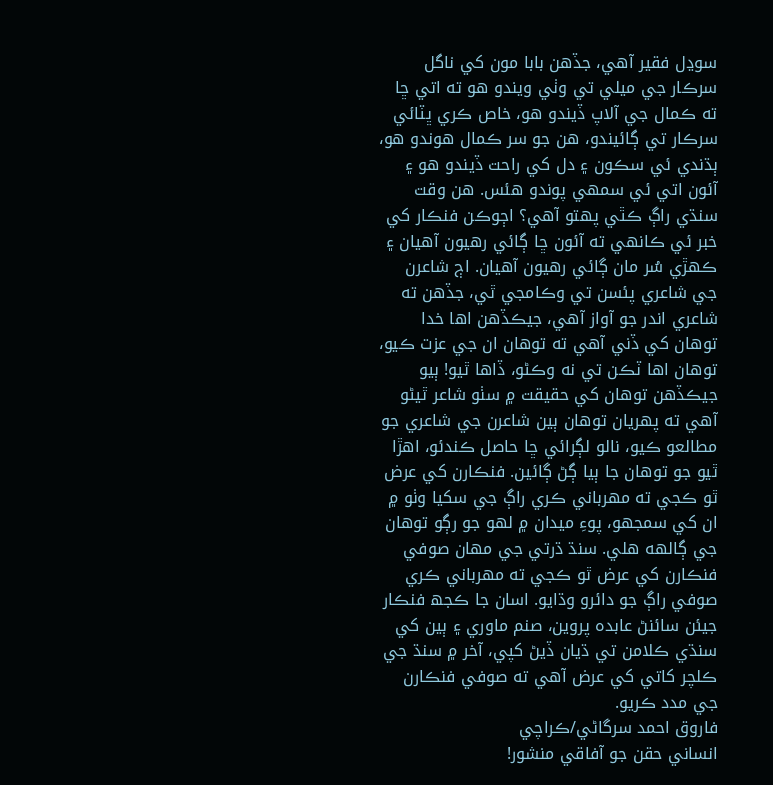سوڍل فقير آھي، جڏهن بابا مون کي ناگل سرڪار جي ميلي تي وٺي ويندو ھو ته اتي ڇا ته ڪمال جي آلاپ ڏيندو ھو، خاص ڪري ڀٽائي سرڪار تي ڳائيندو، ھن جو سر ڪمال ھوندو هو، ٻڌندي ئي سڪون ۽ دل کي راحت ڏيندو ھو ۽ آئون اتي ئي سمهي پوندو ھئس. هن وقت سنڌي راڳ ڪٿي پهتو آھي؟ اڄوڪن فنڪار کي خبر ئي ڪانهي ته آئون ڇا ڳائي رهيون آهيان ۽ ڪهڙي سُر مان ڳائي رهيون آهيان. اڄ شاعرن جي شاعري پئسن تي وڪامجي ٿي، جڏهن ته شاعري اندر جو آواز آھي، جيڪڏهن اها خدا توهان کي ڏني آھي ته توھان ان جي عزت ڪيو، توهان اھا ٽڪن تي نه وڪڻو، ڏاها ٿيو! ٻيو جيڪڏھن توھان کي حقيقت ۾ سٺو شاعر ٿيڻو آھي ته پهريان توھان ٻين شاعرن جي شاعري جو مطالعو ڪيو، نالو لڳرائي ڇا حاصل ڪندئو، اھڙا ٿيو جو توهان جا ٻيا ڳڻ ڳائين. فنڪارن کي عرض ٿو ڪجي ته مهرباني ڪري راڳ جي سکيا وٺو ۾ ان کي سمجھو، پوءِ ميدان ۾ لهو جو رڳو توهان جي ڳالھه ھلي. سنڌ ڌرتي جي مھان صوفي فنڪارن کي عرض ٿو ڪجي ته مھرباني ڪري صوفي راڳ جو دائرو وڌايو. اسان جا ڪجھ فنڪار جيئن سائنڻ عابده پروين، صنم ماوري ۽ ٻين کي سنڌي ڪلامن تي ڌيان ڏيڻ کپي، آخر ۾ سنڌ جي ڪلچر کاتي کي عرض آھي ته صوفي فنڪارن جي مدد ڪريو.
فاروق احمد سرگاڻي/ڪراچي
انساني حقن جو آفاقي منشور!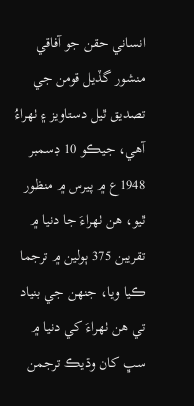انساني حقن جو آفاقي منشور گڏيل قومن جي تصديق ٿيل دستاويز ۽ ٺهراءُ آهي، جيڪو 10 ڊسمبر 1948ع ۾ پيرس ۾ منظور ٿيو، هن ٺهراءَ جا دنيا ۾ تقريبن 375 ٻولين ۾ ترجما ڪيا ويا، جنهن جي بنياد تي هن ٺهراءَ کي دنيا ۾ سڀ کان وڌيڪ ترجمن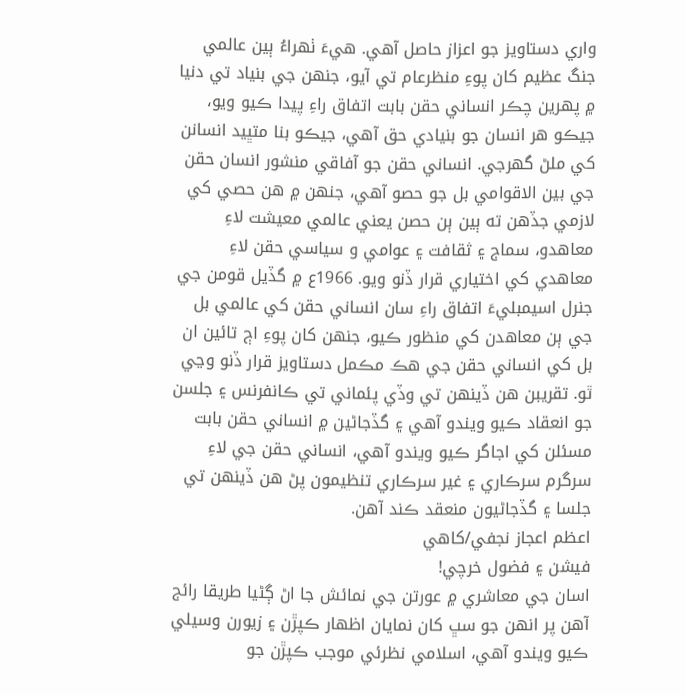واري دستاويز جو اعزاز حاصل آهي. هيءَ ٺهراءُ ٻين عالمي جنگ عظيم کان پوءِ منظرعام تي آيو، جنهن جي بنياد تي دنيا ۾ پهرين چڪر انساني حقن بابت اتفاق راءِ پيدا ڪيو ويو، جيڪو هر انسان جو بنيادي حق آهي، جيڪو بنا متڀيد انسانن کي ملڻ گھرجي. انساني حقن جو آفاقي منشور انسان حقن جي بين الاقوامي بل جو حصو آهي، جنهن ۾ هن حصي کي لازمي جڏهن ته ٻين ٻن حصن يعني عالمي معيشت لاءِ معاهدو، سماج ۽ ثقافت ۽ عوامي و سياسي حقن لاءِ معاهدي کي اختياري قرار ڏنو ويو. 1966ع ۾ گڏيل قومن جي جنرل اسيمبليءَ اتفاق راءِ سان انساني حقن کي عالمي بل جي ٻن معاهدن کي منظور ڪيو، جنهن کان پوءِ اڄ تائين ان بل کي انساني حقن جي هڪ مڪمل دستاويز قرار ڏنو وڃي ٿو. تقريبن هن ڏينهن تي وڏي پئماني تي ڪانفرنس ۽ جلسن جو انعقاد ڪيو ويندو آهي ۽ گڏجاڻين ۾ انساني حقن بابت مسئلن کي اجاگر ڪيو ويندو آهي، انساني حقن جي لاءِ سرگرم سرڪاري ۽ غير سرڪاري تنظيمون پڻ هن ڏينهن تي جلسا ۽ گڏجاڻيون منعقد ڪند آهن.
اعظم اعجاز نجفي/کاهي
فيشن ۽ فضول خرچي!
اسان جي معاشري ۾ عورتن جي نمائش جا اڻ ڳڻيا طريقا رائج آھن پر انھن جو سڀ کان نمايان اظھار ڪپڙن ۽ زيورن وسيلي ڪيو ويندو آهي، اسلامي نظرئي موجب ڪپڙن جو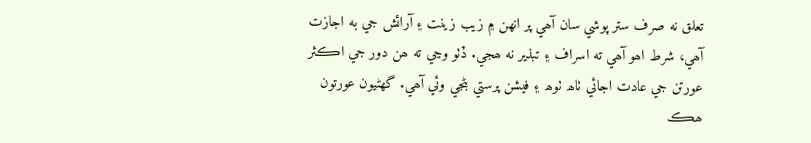تعلق نه صرف ستر پوشي سان آھي پر انھن ۾ زيب زينت ۽ آرائش جي به اجازت آھي، شرط اھو آھي ته اسراف ۽ تبذير نه ھجي. ڏٺو وڃي ته ھن دور جي اڪثر عورتن جي عادت اجائي ٺاھ ٺوھ ۽ فيشن پرستي بڻجي وئي آھي. گھڻيون عورتون ھڪ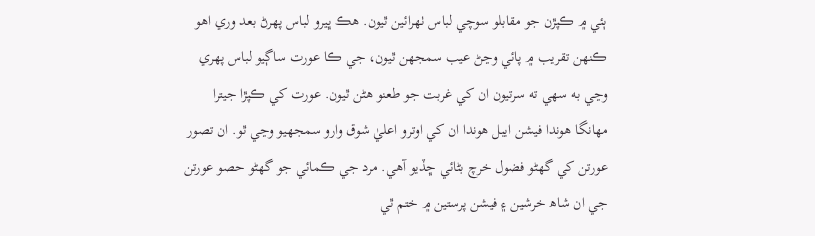ٻئي ۾ ڪپڙن جو مقابلو سوچي لباس ٺھرائين ٿيون. ھڪ ڀيرو لباس پھرڻ بعد وري اھو ڪنھن تقريب ۾ پائي وڃڻ عيب سمجھن ٿيون، جي ڪا عورت ساڳيو لباس پھري وڃي به سھي ته سرتيون ان کي غربت جو طعنو ھڻن ٿيون. عورت کي ڪپڙا جيترا مھانگا ھوندا فيشن ايبل ھوندا ان کي اوترو اعليٰ شوق وارو سمجھيو وڃي ٿو. ان تصور عورتن کي گھڻو فضول خرچ بڻائي ڇڏيو آھي. مرد جي ڪمائي جو گهڻو حصو عورتن جي ان شاھ خرشين ۽ فيشن پرستين ۾ ختم ٿي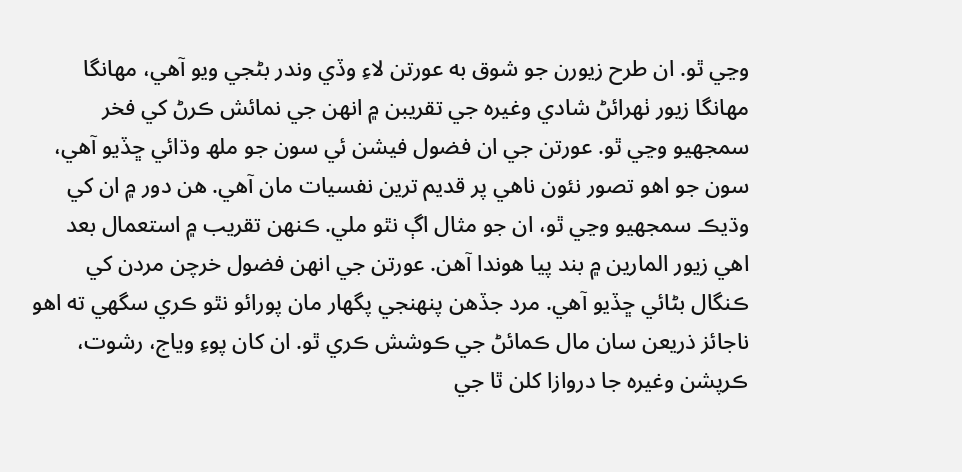وڃي ٿو. ان طرح زيورن جو شوق به عورتن لاءِ وڏي وندر بڻجي ويو آهي، مھانگا مھانگا زيور ٺھرائڻ شادي وغيره جي تقريبن ۾ انھن جي نمائش ڪرڻ کي فخر سمجھيو وڃي ٿو. عورتن جي ان فضول فيشن ئي سون جو ملھ وڌائي ڇڏيو آھي، سون جو اھو تصور نئون ناھي پر قديم ترين نفسيات مان آھي. ھن دور ۾ ان کي وڌيڪ سمجھيو وڃي ٿو، ان جو مثال اڳ نٿو ملي. ڪنھن تقريب ۾ استعمال بعد اھي زيور المارين ۾ بند پيا ھوندا آھن. عورتن جي انھن فضول خرچن مردن کي ڪنگال بڻائي ڇڏيو آھي. مرد جڏھن پنهنجي پگھار مان پورائو نٿو ڪري سگھي ته اھو ناجائز ذريعن سان مال ڪمائڻ جي ڪوشش ڪري ٿو. ان کان پوءِ وياج، رشوت، ڪرپشن وغيره جا دروازا کلن ٿا جي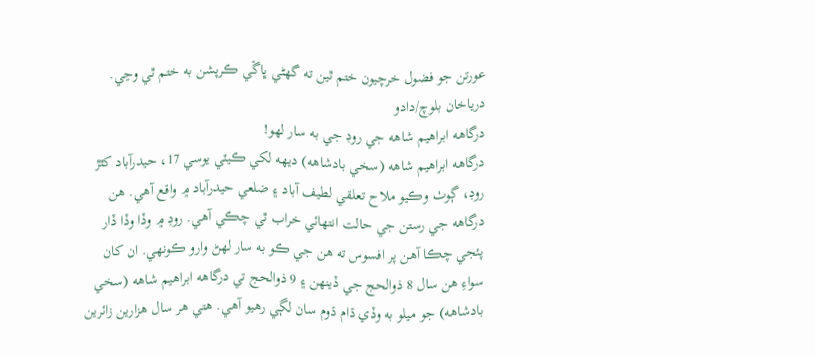عورتن جو فضول خرچيون ختم ٿين ته گھڻي ڀاڱي ڪرپشن به ختم ٿي وڃي.
درياخان بلوچ/دادو
درگاهه ابراهيم شاهه جي روڊ جي به سار لهو!
درگاهه ابراهيم شاهه (سخي بادشاهه) ديهه لکي ڪيٽي يوسي 17، حيدرآباد کٿڙ روڊ، ڳوٺ وڪيو ملاح تعلقي لطيف آباد ۽ ضلعي حيدرآباد ۾ واقع آهي. هن درگاهه جي رستن جي حالت انتهائي خراب ٿي چڪي آهي. روڊ ۾ وڏا وڏا ڏار پئجي چڪا آهن پر افسوس ته هن جي ڪو به سار لهڻ وارو ڪونهي. ان کان سواءِ هن سال 8 ذوالحج جي ڏينهن ۽ 9 ذوالحج تي درگاهه ابراهيم شاهه (سخي بادشاهه) جو ميلو به وڏي ڌام ڌوم سان لڳي رهيو آهي. هتي هر سال هزارين زائرين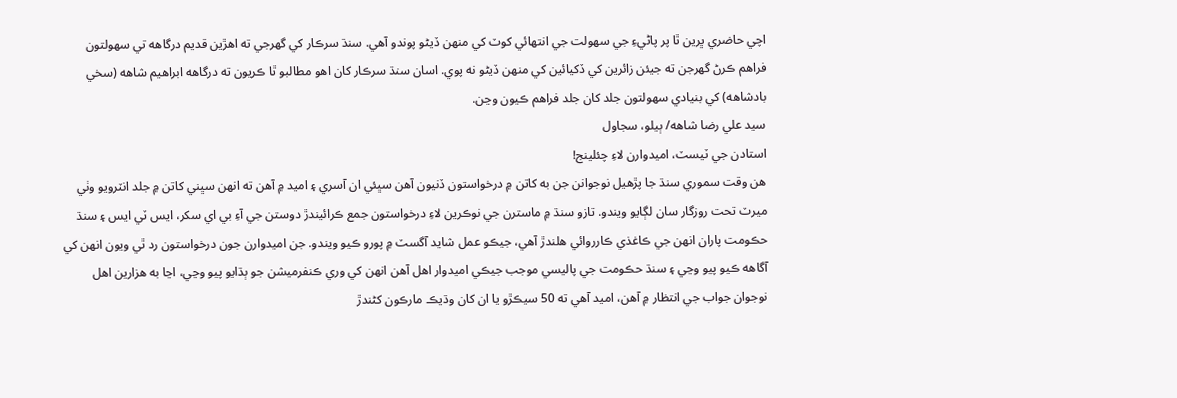اچي حاضري ڀرين ٿا پر پاڻيءِ جي سهولت جي انتهائي کوٽ کي منهن ڏيڻو پوندو آهي. سنڌ سرڪار کي گهرجي ته اهڙين قديم درگاهه تي سهولتون فراهم ڪرڻ گھرجن ته جيئن زائرين کي ڏکيائين کي منهن ڏيڻو نه پوي. اسان سنڌ سرڪار کان اهو مطالبو ٿا ڪريون ته درگاهه ابراهيم شاهه (سخي بادشاهه) کي بنيادي سهولتون جلد کان جلد فراهم ڪيون وڃن.
سيد علي رضا شاهه/ ٻيلو، سجاول
استادن جي ٽيسٽ، اميدوارن لاءِ چئلينج!
ھن وقت سموري سنڌ جا پڙھيل نوجوانن جن به کاتن ۾ درخواستون ڏنيون آھن سڀئي ان آسري ۽ اميد ۾ آھن ته انھن سڀني کاتن ۾ جلد انٽرويو وٺي ميرٽ تحت روزگار سان لڳايو ويندو. تازو سنڌ ۾ ماسترن جي نوڪرين لاءِ درخواستون جمع ڪرائيندڙ دوستن جي آءِ بي اي سکر، ايس ٽي ايس ۽ سنڌ حڪومت پاران انھن جي ڪاغذي ڪارروائي ھلندڙ آھي، جيڪو عمل شايد آگسٽ ۾ پورو ڪيو ويندو. جن اميدوارن جون درخواستون رد ٿي ويون انھن کي آگاهه ڪيو پيو وڃي ۽ سنڌ حڪومت جي پاليسي موجب جيڪي اميدوار اھل آھن انھن کي وري ڪنفرميشن جو ٻڌايو پيو وڃي، اڃا به ھزارين اھل نوجوان جواب جي انتظار ۾ آھن، اميد آھي ته 50 سيڪڙو يا ان کان وڌيڪ مارڪون کڻندڙ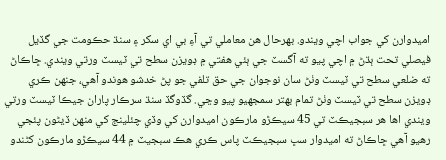اميدوارن کي جواب اچي ويندو. بهرحال ھن معاملي تي آءِ بي اي سکر ۽ سنڌ حڪومت جي گڏيل فيصلي تحت ٻڌڻ ۾ اچي پيو ته آگسٽ جي ٻئي ھفتي ۾ ڊويزن سطح تي ٽيسٽ ورتي ويندي. ڇاڪاڻ ته ضلعي سطح تي ٽيسٽ وٺڻ سان نوجوان جي حق تلفي جو پڻ خدشو ھوندو آھي، جنھن ڪري ڊويزن سطح تي ٽيسٽ وٺڻ تمام بھتر سمجھيو پيو وڃي. گڏوگڏ سنڌ سرڪار پاران جيڪا ٽيسٽ ورتي ويندي اھا ھر سبجيڪٽ تي 45 سيڪڙو مارڪون اميدوارن کي وڏي چئلينج کي منھن ڏيڻون پئجي رھيو آھي ڇاڪاڻ ته اميدوار سڀ سبجيڪٽ پاس ڪري ھڪ سبجيٽ ۾ 44 سيڪڙو مارڪون کڻندو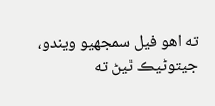ته اھو فيل سمجھيو ويندو، جيتوڻيڪ ٿيڻ ته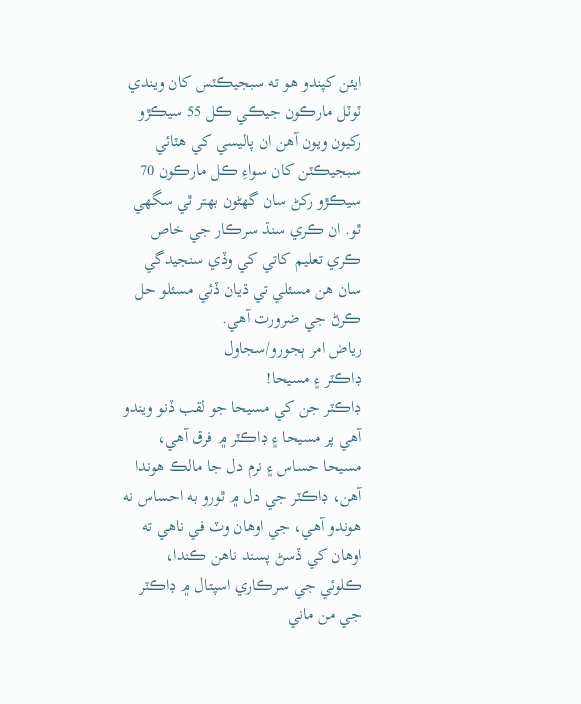ايئن کپندو ھو ته سبجيڪٽس کان ويندي ٽوٽل مارڪون جيڪي ڪل 55 سيڪڙو رکيون ويون آھن ان پاليسي کي ھٽائي سبجيڪٽن کان سواءِ ڪل مارڪون 70 سيڪڙو رکڻ سان گھڻون بھتر ٿي سگھي ٿو. ان ڪري سنڌ سرڪار جي خاص ڪري تعليم کاتي کي وڏي سنجيدگي سان ھن مسئلي تي ڌيان ڏئي مسئلو حل ڪرڻ جي ضرورت آھي.
رياض امر ٻجورو/سجاول
ڊاڪٽر ۽ مسيحا!
ڊاڪٽر جن کي مسيحا جو لقب ڏنو ويندو آهي پر مسيحا ۽ ڊاڪٽر ۾ فرق آھي، مسيحا حساس ۽ نرم دل جا مالڪ هوندا آھن، ڊاڪٽر جي دل ۾ ٿورو به احساس نه هوندو آھي، جي اوهان وٽ في ناهي ته اوهان کي ڏسڻ پسند ناهن ڪندا، ڪلوئي جي سرڪاري اسپتال ۾ ڊاڪٽر جي من ماني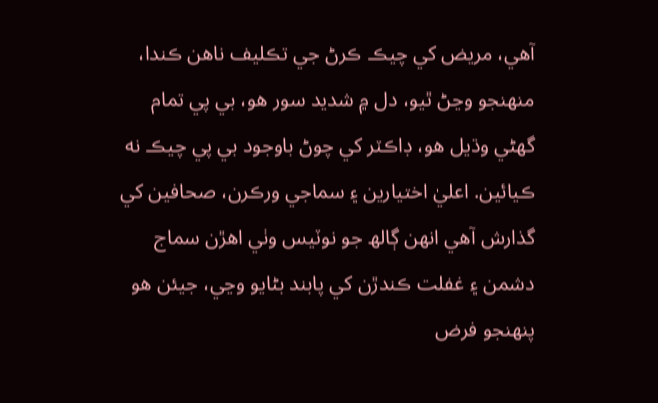آھي، مريض کي چيڪ ڪرڻ جي تڪليف ناهن ڪندا، منهنجو وڃڻ ٿيو، دل ۾ شديد سور هو، بي پي تمام گھڻي وڌيل هو، ڊاڪٽر کي چوڻ باوجود بي پي چيڪ نه ڪيائين. اعليٰ اختيارين ۽ سماجي ورڪرن، صحافين کي گذارش آھي انهن ڳالھ جو نوٽيس وٺي اهڙن سماج دشمن ۽ غفلت ڪندڙن کي پابند بڻايو وڃي، جيئن هو پنهنجو فرض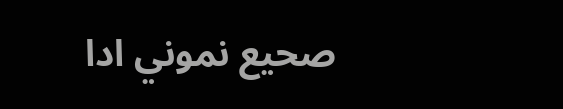صحيع نموني ادا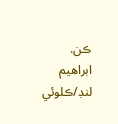ڪن.
ابراهيم لنڊ/ڪلوئي